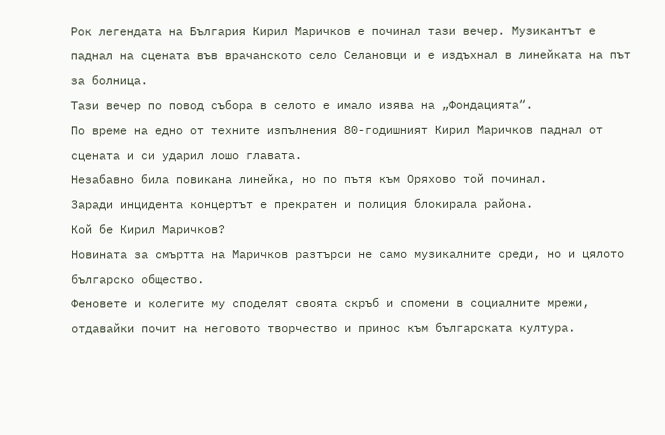Рок легендата на България Кирил Маричков е починал тази вечер. Музикантът е паднал на сцената във врачанското село Селановци и е издъхнал в линейката на път за болница.
Тази вечер по повод събора в селото е имало изява на „Фондацията“.
По време на едно от техните изпълнения 80-годишният Кирил Маричков паднал от сцената и си ударил лошо главата.
Незабавно била повикана линейка, но по пътя към Оряхово той починал.
Заради инцидента концертът е прекратен и полиция блокирала района.
Кой бе Кирил Маричков?
Новината за смъртта на Маричков разтърси не само музикалните среди, но и цялото българско общество.
Феновете и колегите му споделят своята скръб и спомени в социалните мрежи, отдавайки почит на неговото творчество и принос към българската култура.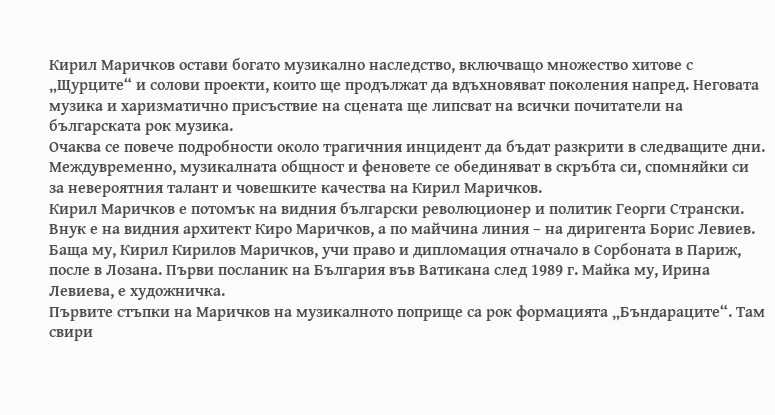Кирил Маричков остави богато музикално наследство, включващо множество хитове с „Щурците“ и солови проекти, които ще продължат да вдъхновяват поколения напред. Неговата музика и харизматично присъствие на сцената ще липсват на всички почитатели на българската рок музика.
Очаква се повече подробности около трагичния инцидент да бъдат разкрити в следващите дни. Междувременно, музикалната общност и феновете се обединяват в скръбта си, спомняйки си за невероятния талант и човешките качества на Кирил Маричков.
Кирил Маричков е потомък на видния български революционер и политик Георги Странски.
Внук е на видния архитект Киро Маричков, а по майчина линия – на диригента Борис Левиев. Баща му, Кирил Кирилов Маричков, учи право и дипломация отначало в Сорбоната в Париж, после в Лозана. Първи посланик на България във Ватикана след 1989 г. Майка му, Ирина Левиева, е художничка.
Първите стъпки на Маричков на музикалното поприще са рок формацията „Бъндараците“. Там свири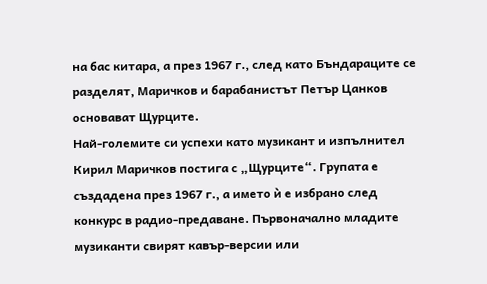на бас китара, а през 1967 г., след като Бъндараците се разделят, Маричков и барабанистът Петър Цанков основават Щурците.
Най-големите си успехи като музикант и изпълнител Кирил Маричков постига с „Щурците“. Групата е създадена през 1967 г., а името ѝ е избрано след конкурс в радио-предаване. Първоначално младите музиканти свирят кавър-версии или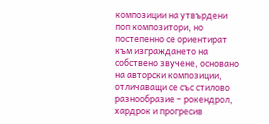композиции на утвърдени поп композитори, но постепенно се ориентират към изграждането на собствено звучене, основано на авторски композиции, отличаващи се със стилово разнообразие – рокендрол, хардрок и прогресив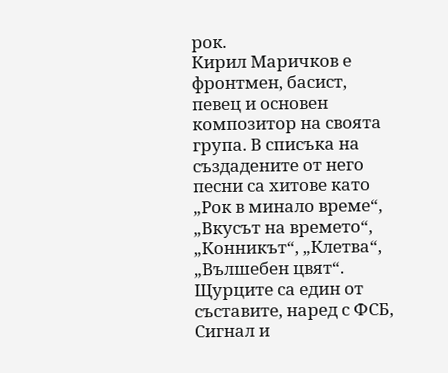рок.
Кирил Маричков е фронтмен, басист, певец и основен композитор на своята група. В списъка на създадените от него песни са хитове като „Рок в минало време“, „Вкусът на времето“, „Конникът“, „Клетва“, „Вълшебен цвят“.
Щурците са един от съставите, наред с ФСБ, Сигнал и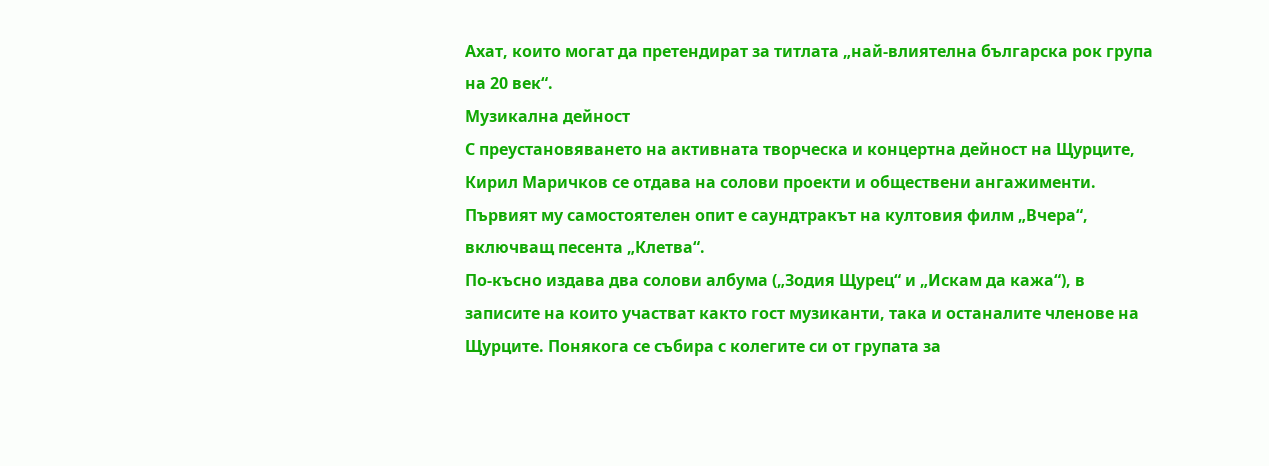Ахат, които могат да претендират за титлата „най-влиятелна българска рок група на 20 век“.
Музикална дейност
С преустановяването на активната творческа и концертна дейност на Щурците, Кирил Маричков се отдава на солови проекти и обществени ангажименти. Първият му самостоятелен опит е саундтракът на култовия филм „Вчера“, включващ песента „Клетва“.
По-късно издава два солови албума („Зодия Щурец“ и „Искам да кажа“), в записите на които участват както гост музиканти, така и останалите членове на Щурците. Понякога се събира с колегите си от групата за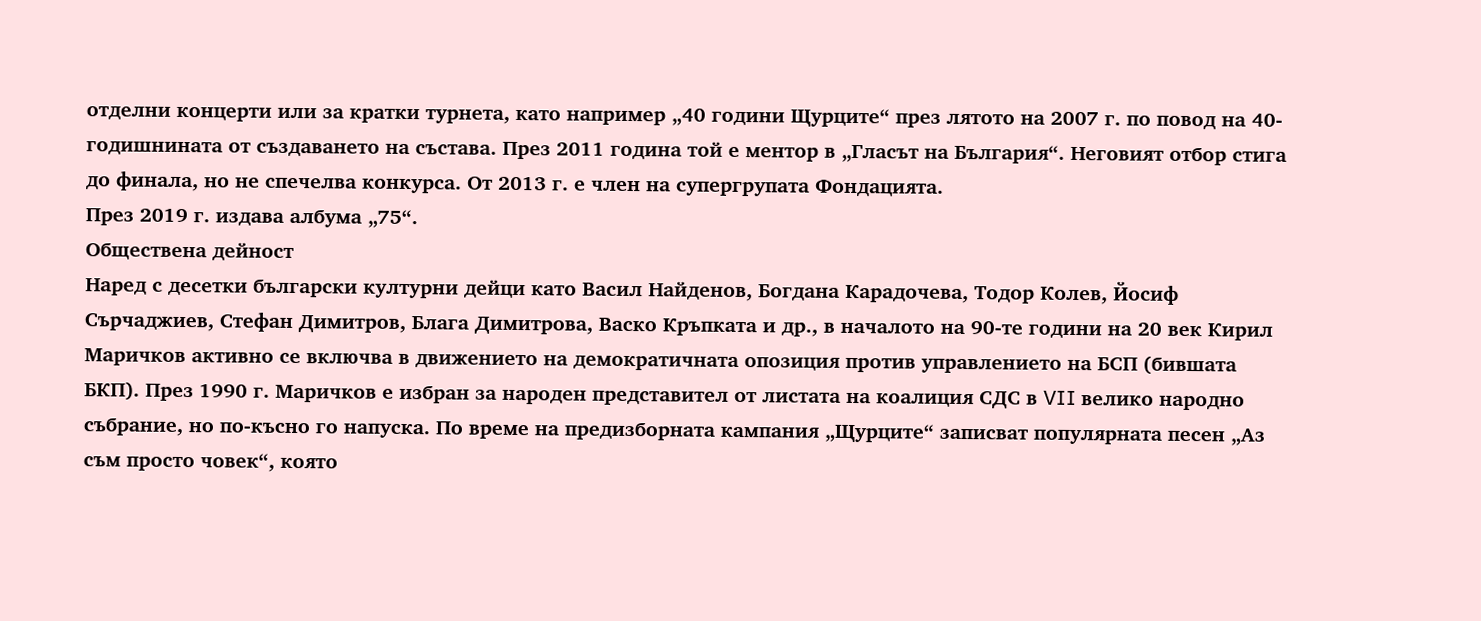отделни концерти или за кратки турнета, като например „40 години Щурците“ през лятото на 2007 г. по повод на 40-годишнината от създаването на състава. През 2011 година той е ментор в „Гласът на България“. Неговият отбор стига до финала, но не спечелва конкурса. От 2013 г. е член на супергрупата Фондацията.
През 2019 г. издава албума „75“.
Обществена дейност
Наред с десетки български културни дейци като Васил Найденов, Богдана Карадочева, Тодор Колев, Йосиф Сърчаджиев, Стефан Димитров, Блага Димитрова, Васко Кръпката и др., в началото на 90-те години на 20 век Кирил Маричков активно се включва в движението на демократичната опозиция против управлението на БСП (бившата БКП). През 1990 г. Маричков е избран за народен представител от листата на коалиция СДС в VII велико народно събрание, но по-късно го напуска. По време на предизборната кампания „Щурците“ записват популярната песен „Аз съм просто човек“, която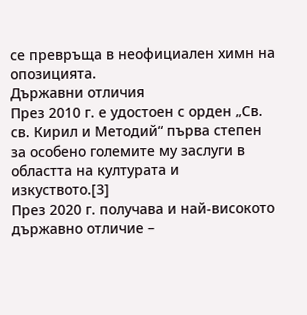се превръща в неофициален химн на опозицията.
Държавни отличия
През 2010 г. е удостоен с орден „Св. св. Кирил и Методий“ първа степен за особено големите му заслуги в областта на културата и изкуството.[3]
През 2020 г. получава и най-високото държавно отличие –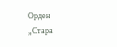Орден „Стара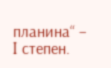планина“ – I степен.